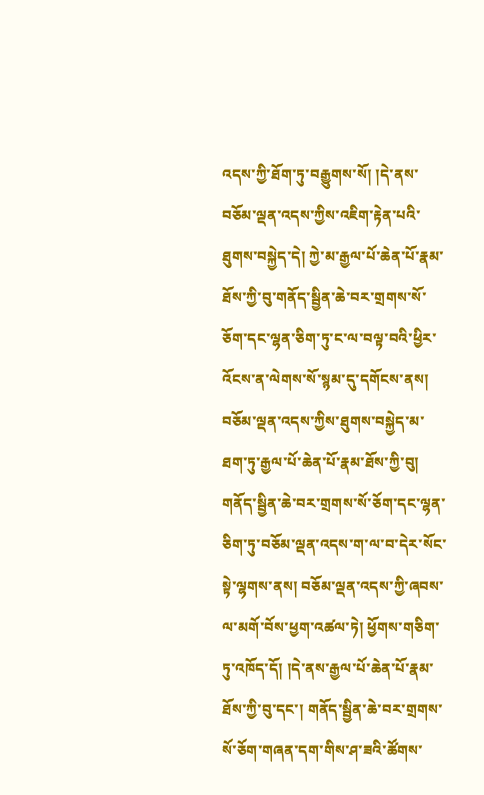འདས་ཀྱི་ཐོག་ཏུ་བརྒྱུགས་སོ། །དེ་ནས་བཅོམ་ལྡན་འདས་ཀྱིས་འཇིག་རྟེན་པའི་ཐུགས་བསྐྱེད་དེ། ཀྱེ་མ་རྒྱལ་པོ་ཆེན་པོ་རྣམ་ཐོས་ཀྱི་བུ་གནོད་སྦྱིན་ཆེ་བར་གྲགས་སོ་ཅོག་དང་ལྷན་ཅིག་ཏུ་ང་ལ་བལྟ་བའི་ཕྱིར་འོངས་ན་ལེགས་སོ་སྙམ་དུ་དགོངས་ནས། བཅོམ་ལྡན་འདས་ཀྱིས་ཐུགས་བསྐྱེད་མ་ཐག་ཏུ་རྒྱལ་པོ་ཆེན་པོ་རྣམ་ཐོས་ཀྱི་བུ། གནོད་སྦྱིན་ཆེ་བར་གྲགས་སོ་ཅོག་དང་ལྷན་ཅིག་ཏུ་བཅོམ་ལྡན་འདས་ག་ལ་བ་དེར་སོང་སྟེ་ལྷགས་ནས། བཅོམ་ལྡན་འདས་ཀྱི་ཞབས་ལ་མགོ་བོས་ཕྱག་འཚལ་ཏེ། ཕྱོགས་གཅིག་ཏུ་འཁོད་དོ། །དེ་ནས་རྒྱལ་པོ་ཆེན་པོ་རྣམ་ཐོས་ཀྱི་བུ་དང་། གནོད་སྦྱིན་ཆེ་བར་གྲགས་སོ་ཅོག་གཞན་དག་གིས་ཤ་ཟའི་ཚོགས་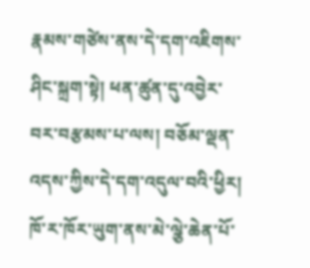རྣམས་གཙེས་ནས་དེ་དག་འཇིགས་ཤིང་སྐྲག་སྟེ། ཕན་ཚུན་དུ་འབྱེར་བར་བརྩམས་པ་ལས། བཅོམ་ལྡན་འདས་ཀྱིས་དེ་དག་འདུལ་བའི་ཕྱིར། ཁོ་ར་ཁོར་ཡུག་ནས་མེ་ལྕེ་ཆེན་པོ་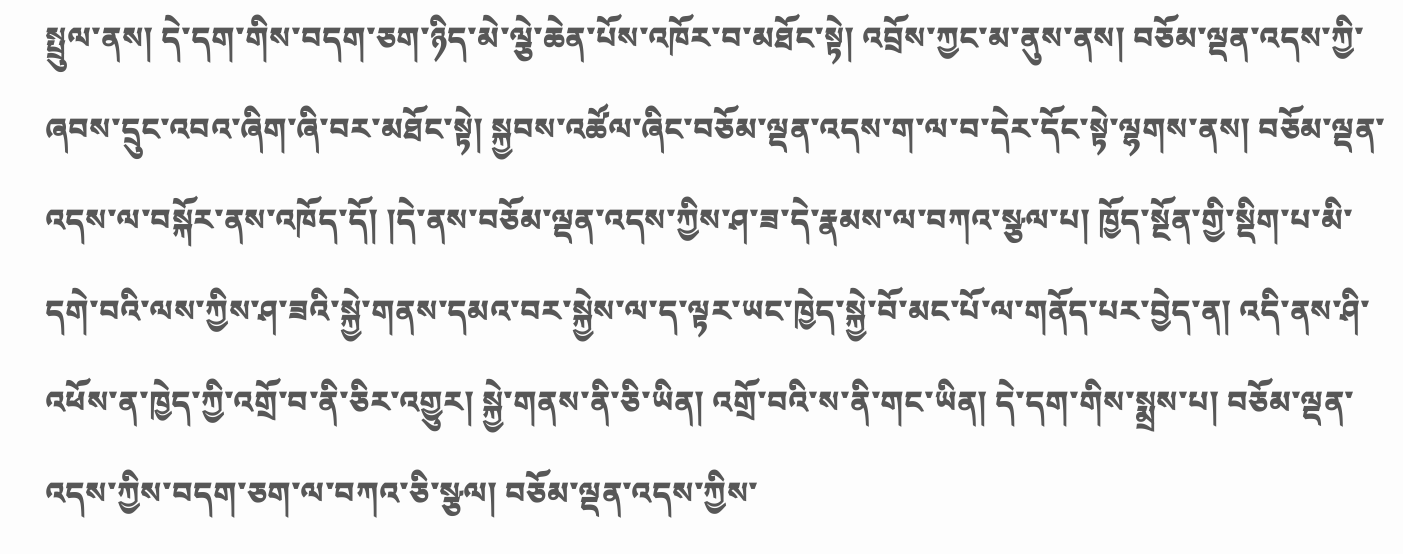སྤྲུལ་ནས། དེ་དག་གིས་བདག་ཅག་ཉིད་མེ་ལྕེ་ཆེན་པོས་འཁོར་བ་མཐོང་སྟེ། འབྲོས་ཀྱང་མ་ནུས་ནས། བཅོམ་ལྡན་འདས་ཀྱི་ཞབས་དྲུང་འབའ་ཞིག་ཞི་བར་མཐོང་སྟེ། སྐྱབས་འཚོལ་ཞིང་བཅོམ་ལྡན་འདས་ག་ལ་བ་དེར་དོང་སྟེ་ལྷགས་ནས། བཅོམ་ལྡན་འདས་ལ་བསྐོར་ནས་འཁོད་དོ། །དེ་ནས་བཅོམ་ལྡན་འདས་ཀྱིས་ཤ་ཟ་དེ་རྣམས་ལ་བཀའ་སྩལ་པ། ཁྱོད་སྔོན་གྱི་སྡིག་པ་མི་དགེ་བའི་ལས་ཀྱིས་ཤ་ཟའི་སྐྱེ་གནས་དམའ་བར་སྐྱེས་ལ་ད་ལྟར་ཡང་ཁྱེད་སྐྱེ་བོ་མང་པོ་ལ་གནོད་པར་བྱེད་ན། འདི་ནས་ཤི་འཕོས་ན་ཁྱེད་ཀྱི་འགྲོ་བ་ནི་ཅིར་འགྱུར། སྐྱེ་གནས་ནི་ཅི་ཡིན། འགྲོ་བའི་ས་ནི་གང་ཡིན། དེ་དག་གིས་སྨྲས་པ། བཅོམ་ལྡན་འདས་ཀྱིས་བདག་ཅག་ལ་བཀའ་ཅི་སྩལ། བཅོམ་ལྡན་འདས་ཀྱིས་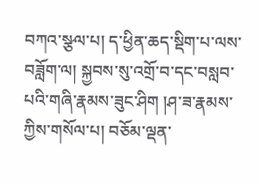བཀའ་སྩལ་པ། ད་ཕྱིན་ཆད་སྡིག་པ་ལས་བཟློག་ལ། སྐྱབས་སུ་འགྲོ་བ་དང་བསླབ་པའི་གཞི་རྣམས་ཟུང་ཤིག །ཤ་ཟ་རྣམས་ཀྱིས་གསོལ་པ། བཅོམ་ལྡན་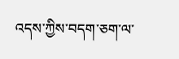འདས་ཀྱིས་བདག་ཅག་ལ་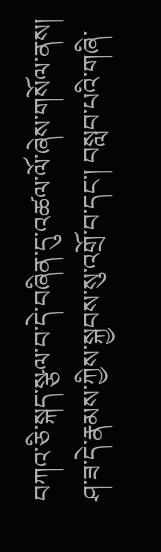བཀའ་ཅི་སྐད་སྩལ་བ་དེ་བཞིན་དུ་འཚལ་ལོ་ཞེས་གསོལ་ནས། ཤ་ཟ་དེ་རྣམས་ཀྱིས་སྐྱབས་སུ་འགྲོ་བ་དང་། བསླབ་པའི་གཞི་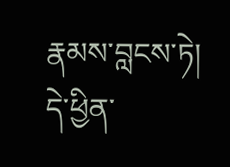རྣམས་བླངས་ཏེ། དེ་ཕྱིན་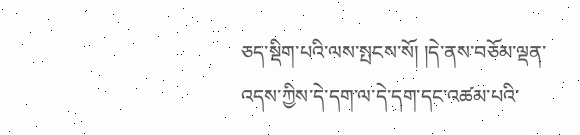ཅད་སྡིག་པའི་ལས་སྤངས་སོ། །དེ་ནས་བཅོམ་ལྡན་འདས་ཀྱིས་དེ་དག་ལ་དེ་དག་དང་འཚམ་པའི་